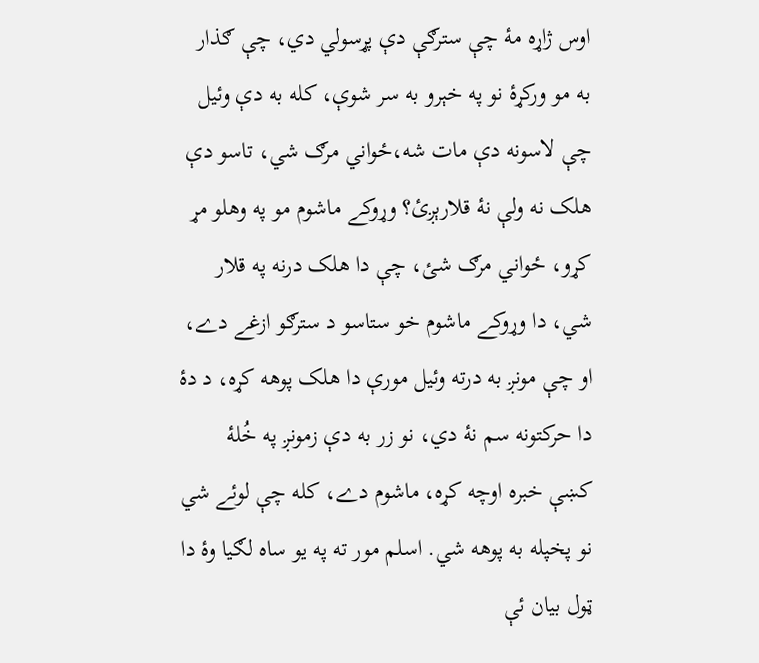اوس ژاړه مۀ چې سترګې دې پړسولي دي، چې ګذار به مو ورکړۀ نو په خېرو به سر شوې، کله به دې وئيل چې لاسونه دې مات شه،ځواني مرګ شي، تاسو دې هلک نه ولې نۀ قلارېږئ؟ وړوکے ماشوم مو په وهلو مړ کړو، ځواني مرګ شئ، چې دا هلک درنه په قلار شي، دا وړوکے ماشوم خو ستاسو د سترګو ازغے دے، او چې مونږ به درته وئيل مورې دا هلک پوهه کړه، د دۀ دا حرکتونه سم نۀ دي، نو زر به دې زمونږ په خُلۀ کښې خبره اوچه کړه، ماشوم دے، کله چې لوئے شي نو پخپله به پوهه شي. اسلم مور ته په يو ساه لګيا وۀ دا ټول بيان ئې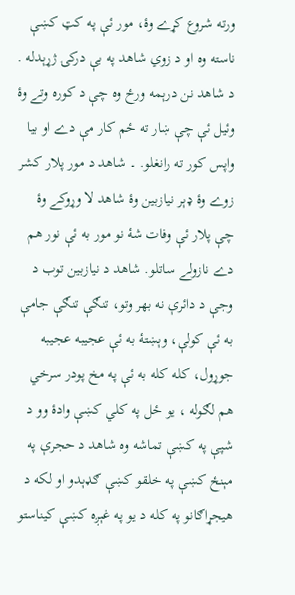ورته شروع کړے وۀ، مور ئې په کټ کښې ناسته وه او د زوي شاهد په بې درکۍ ژړېدله . د شاهد نن درېمه ورځ وه چې د کوره وتے وۀ وئيل ئې چې ښار ته ځم کار مې دے او بيا واپس کور ته رانغلو. ۔ شاهد د مور پلار کشر زوے وۀ ډېر نيازبين وۀ شاهد لا وړوکے وۀ چې پلار ئې وفات شۀ نو مور به ئې نور هم دے نازولے ساتلو. شاهد د نيازبين توب د وجې د دائرې نه بهر وتو، تنګې تنګې جامې به ئې کولې، وېښتۀ به ئې عجيبه عجيبه جوړول، کله کله به ئې په مخ پودر سرخي هم لګوله ، يو ځل په کلي کښې وادۀ وو د شپې په کښې تماشه وه شاهد د حجرې په مېنځ کښې په خلقو کښې ګډېدو او لکه د هيجړاګانو په کله د يو په غېږه کښې کيناستو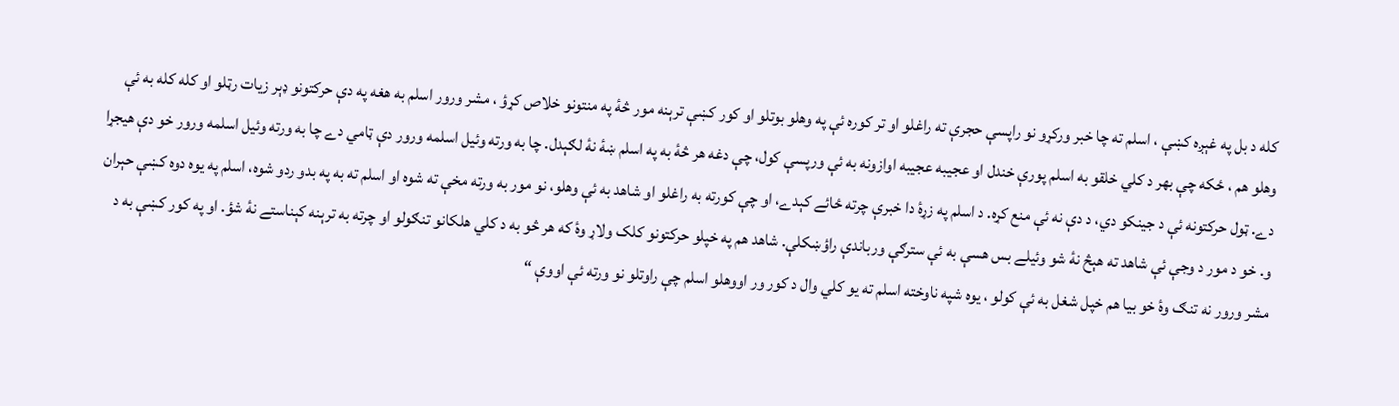کله د بل په غېږه کښې ، اسلم ته چا خبر ورکړو نو راپسې حجرې ته راغلو او تر کوره ئې په وهلو بوتلو او کور کښې ترېنه مور څۀ په منتونو خلاص کړؤ ، مشر ورور اسلم به هغه په دې حرکتونو ډېر زيات رټلو او کله کله به ئې وهلو هم ، ځکه چې بهر د کلي خلقو به اسلم پورې خندل او عجيبه عجيبه اوازونه به ئې ورپسې کول، چې دغه هر څۀ به په اسلم ښۀ نۀ لګېدل. چا به ورته وئيل اسلمه ورور دې ټامي دے چا به ورته وئيل اسلمه ورور خو دې هيجړا دے. ټول حرکتونه ئې د جينکو دي، د دې نه ئې منع کړه. د اسلم په زړۀ دا خبرې چرته ځائے کېدے، او چې کورته به راغلو او شاهد به ئې وهلو، نو مور به ورته مخې ته شوه او اسلم ته به په بدو ردو شوه، اسلم په يوه دوه کښې حېران و. خو د مور د وجې ئې شاهد ته هېڅ نۀ شو وئيلے بس هسې به ئې سترګې ورباندې راؤښکلې. شاهد هم په خپلو حرکتونو کلک ولاړ وۀ که هر څو به د کلي هلکانو تنګولو او چرته به ترېنه کېناستے نۀ شؤ. او په کور کښې به د مشر ورور نه تنګ وۀ خو بيا هم خپل شغل به ئې کولو ، يوه شپه ناوخته اسلم ته يو کلي وال د کور ور اووهلو اسلم چې راوتلو نو ورته ئې اووې “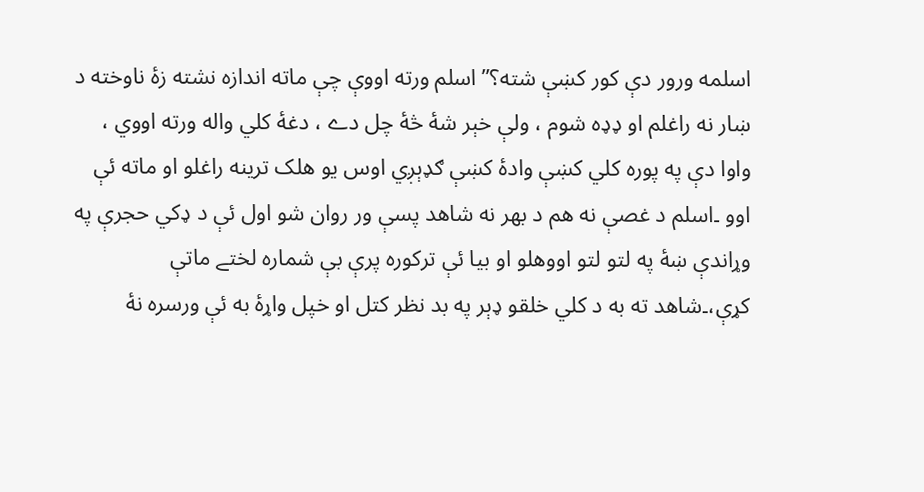اسلمه ورور دې کور کښې شته؟” اسلم ورته اووې چې ماته اندازه نشته زۀ ناوخته د ښار نه راغلم او ډډه شوم ، ولې خېر شۀ څۀ چل دے ، دغۀ کلي واله ورته اووي ، واوا دې په پوره کلي کښې وادۀ کښې ګډېږي اوس يو هلک ترينه راغلو او ماته ئې اوو ۔اسلم د غصې نه هم د بهر نه شاهد پسې ور روان شو اول ئې د ډکي حجرې په وړاندې ښۀ په لتو لتو اووهلو او بيا ئې ترکوره پرې بې شماره لختے ماتې کړې،۔شاهد ته به د کلي خلقو ډېر په بد نظر کتل او خپل واړۀ به ئې ورسره نۀ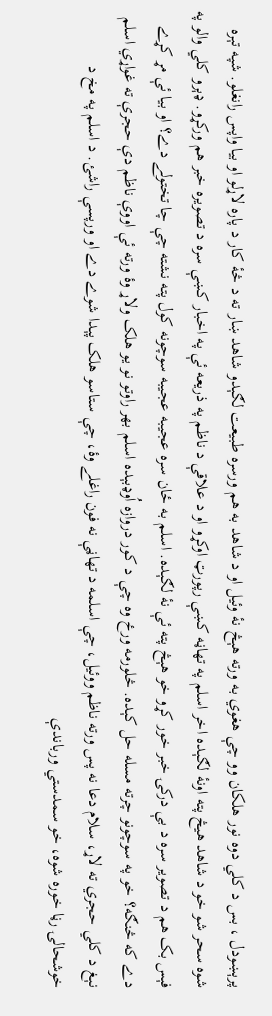پرېښودل ، بس د کلي دوه نور هلکان وو چې هغوي به ورته هېڅ نۀ وئيل او د شاهد به هم ورسره طبيعت لګېدو شاهد ښار ته د څۀ کار د پاره لاړلو او بيا واپس رانغلو. شپه تېره شوه سحر شو خو د شاهد هيڅ پته اونۀ لګېده اخر اسلم په تهاڼه کښې رپورټ اوکړو او د علاقې د ناظم په ذريعه ئې په اخبار کښې سره د تصويره خبر هم ورکړو. ډېرو کلي والو په فېس بک هم د تصوير سره د بې درکۍ خبر خور کړو خو هېڅ پته ئې نۀ لګېده. اسلم به ځان سره عجيبه عجيبه سوچونه کول پته نشته چې چا تختولے دے؟ او بيا ئې مړ کړے دے که څنګه؟ خو په سوچونو چرته مسله حل کېده. څلورمه ورځ وه چې د کور دروازه اُوډبېده اسلم بهر راوتو نو يو هلک ولاړ وۀ ورته ئې اووې ناظم دې حجرې ته غواړي اسلم نېغ د کلي حجري ته لاړ، سلام دعا نه پس ورته ناظم ووئيل، چې اسلمه د تهاڼې نه فون راغلے وۀ، چې ستاسو هلک پېدا شوے دے او ورپسې راشئ. د اسلم په مخ د خوشحالۍ رڼا خوره شوه، خو سمدستي ورباندې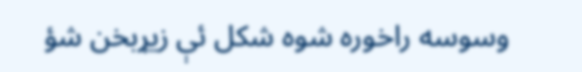وسوسه راخوره شوه شکل ئې زيړبخن شؤ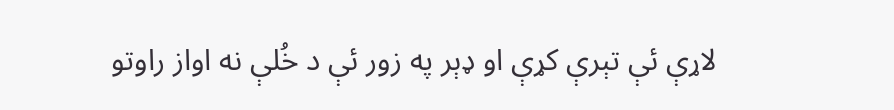لاړې ئې تېرې کړې او ډېر په زور ئې د خُلې نه اواز راوتو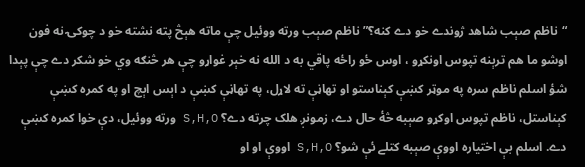“ناظم صېب شاهد ژوندے خو دے کنه؟” ناظم صېب ورته ووئيل چې ماته هېڅ پته نشته خو د چوکۍ نه فون اوشو ما هم ترېنه تپوس اونکړو ، اوس ځو راځه پاقي به د الله نه خېر غواړو چې هر څنګه وي خو شکر دے چې پېدا شؤ اسلم ناظم سره په موټر کښې کېناستو او تهاڼې ته لاړل، په تهاڼې کښې د اېس اېچ او په کمره کښې کېناستل، ناظم تپوس اوکړو صېبه څۀ حال دے، زمونږ هلک چرته دے؟ S,H,O ورته ووئيل، دې خوا کمره کښې دے. اسلم بې اختياره اووې صېبه کتلے ئې شو؟ S,H,O اووې او او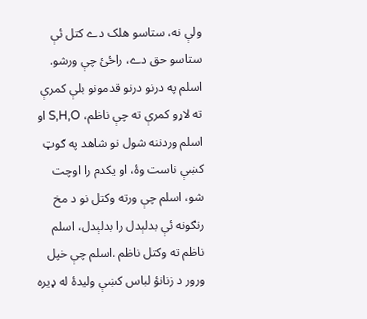ولې نه، ستاسو هلک دے کتل ئې ستاسو حق دے، راځئ چې ورشو. اسلم په درنو درنو قدمونو بلې کمرې ته لاړو کمرې ته چې ناظم، S,H,O او اسلم وردننه شول نو شاهد په ګوټ کښې ناست وۀ، او يکدم را اوچت شو، اسلم چې ورته وکتل نو د مخ رنګونه ئې بدلېدل را بدلېدل، اسلم ناظم ته وکتل ناظم .اسلم چې خپل ورور د زنانؤ لباس کښې وليدۀ له ډيره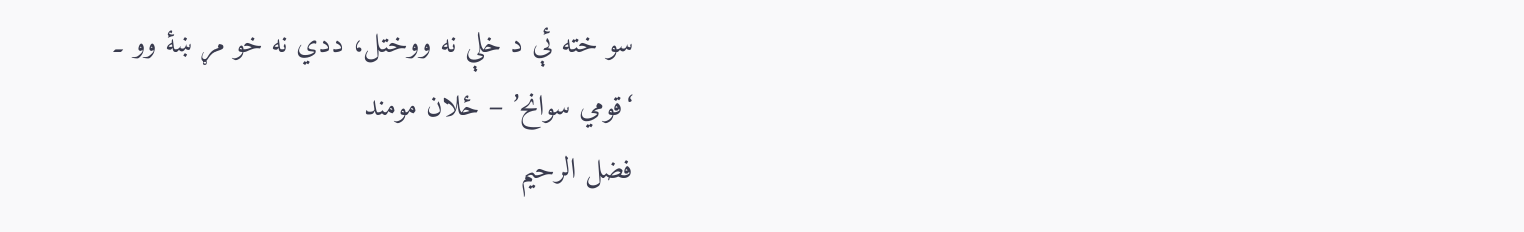سو خته ئې د خلې نه ووختل، ددي نه خو مړ ښۀ وو ۔
‘قومي سوانح’ – ځلان مومند
فضل الرحیم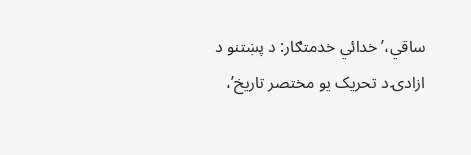ساقي،’خدائي خدمتګار: د پښتنو د ازادۍ د تحریک یو مختصر تاریخ’،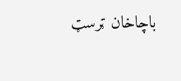باچاخان ټرسټ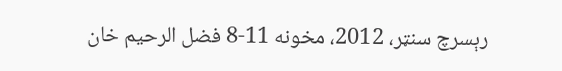رېسرچ سنټر، 2012، مخونه 11-8 فضل الرحیم خان